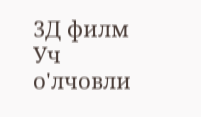3Д филм
Уч о'лчовли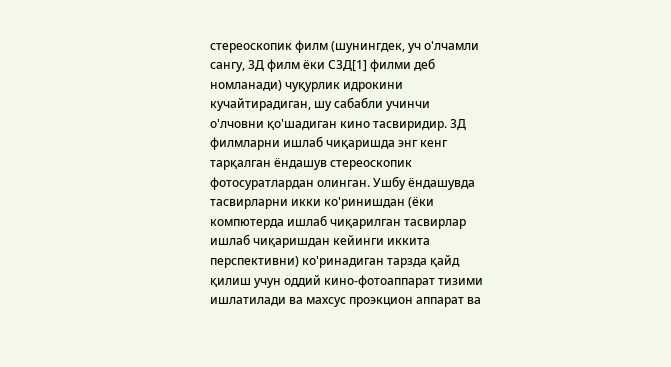стереоскопик филм (шунингдек, уч о'лчамли сангу, 3Д филм ёки С3Д[1] филми деб номланади) чуқурлик идрокини кучайтирадиган, шу сабабли учинчи о'лчовни қо'шадиган кино тасвиридир. 3Д филмларни ишлаб чиқаришда энг кенг тарқалган ёндашув стереоскопик фотосуратлардан олинган. Ушбу ёндашувда тасвирларни икки ко'ринишдан (ёки компютерда ишлаб чиқарилган тасвирлар ишлаб чиқаришдан кейинги иккита перспективни) ко'ринадиган тарзда қайд қилиш учун оддий кино-фотоаппарат тизими ишлатилади ва махсус проэкцион аппарат ва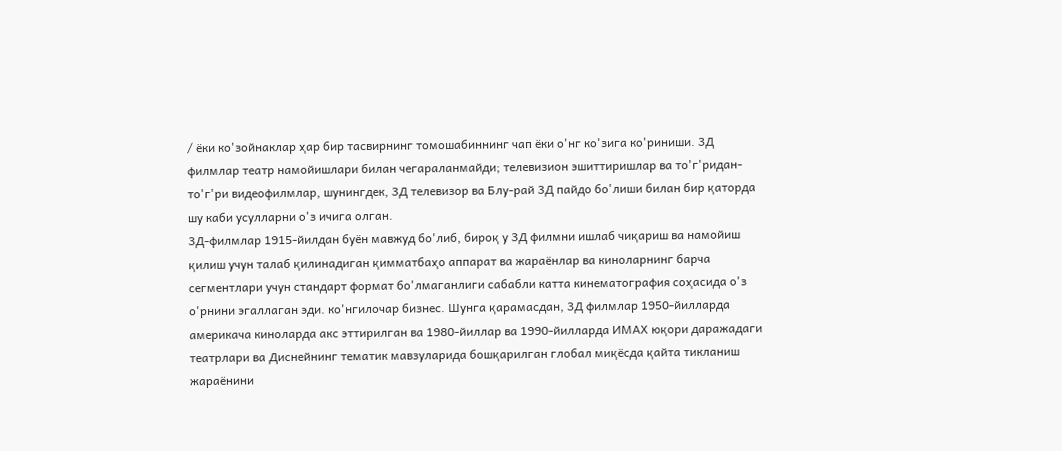/ ёки ко'зойнаклар ҳар бир тасвирнинг томошабиннинг чап ёки о'нг ко'зига ко'риниши. 3Д филмлар театр намойишлари билан чегараланмайди; телевизион эшиттиришлар ва то'г'ридан-то'г'ри видеофилмлар, шунингдек, 3Д телевизор ва Блу-рай 3Д пайдо бо'лиши билан бир қаторда шу каби усулларни о'з ичига олган.
3Д-филмлар 1915-йилдан буён мавжуд бо'либ, бироқ у 3Д филмни ишлаб чиқариш ва намойиш қилиш учун талаб қилинадиган қимматбаҳо аппарат ва жараёнлар ва киноларнинг барча сегментлари учун стандарт формат бо'лмаганлиги сабабли катта кинематография соҳасида о'з о'рнини эгаллаган эди. ко'нгилочар бизнес. Шунга қарамасдан, 3Д филмлар 1950-йилларда америкача киноларда акс эттирилган ва 1980-йиллар ва 1990-йилларда ИМАХ юқори даражадаги театрлари ва Диснейнинг тематик мавзуларида бошқарилган глобал миқёсда қайта тикланиш жараёнини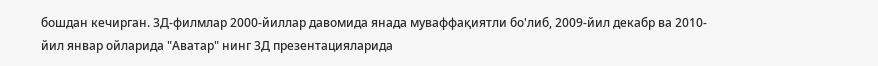бошдан кечирган. 3Д-филмлар 2000-йиллар давомида янада муваффақиятли бо'либ, 2009-йил декабр ва 2010-йил январ ойларида "Аватар" нинг 3Д презентацияларида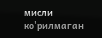мисли ко'рилмаган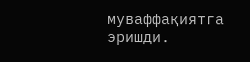муваффақиятга эришди.